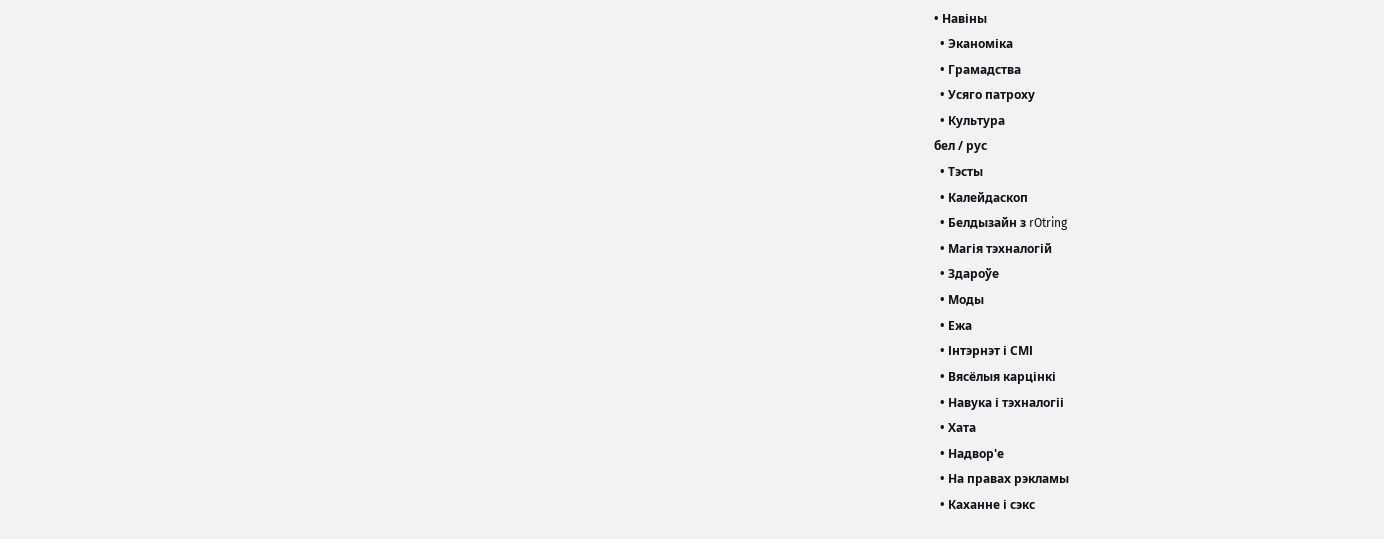• Навіны
  • Эканоміка
  • Грамадства
  • Усяго патроху
  • Культура
бел / рус
  • Тэсты
  • Калейдаскоп
  • Белдызайн з rOtring
  • Магія тэхналогій
  • Здароўе
  • Моды
  • Ежа
  • Інтэрнэт і СМІ
  • Вясёлыя карцінкі
  • Навука і тэхналогіі
  • Хата
  • Надвор'е
  • На правах рэкламы
  • Каханне і сэкс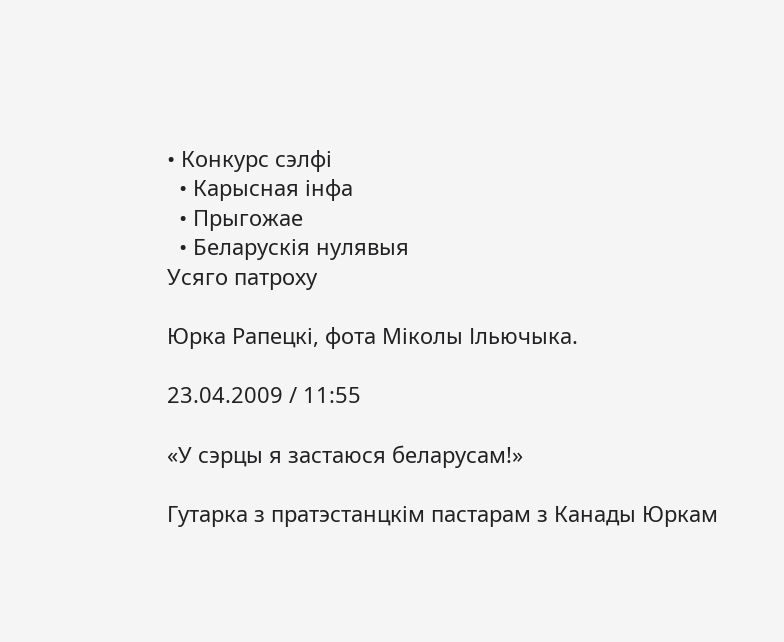• Конкурс сэлфі
  • Карысная інфа
  • Прыгожае
  • Беларускія нулявыя
Усяго патроху

Юрка Рапецкі, фота Міколы Ільючыка.

23.04.2009 / 11:55

«У сэрцы я застаюся беларусам!»

Гутарка з пратэстанцкім пастарам з Канады Юркам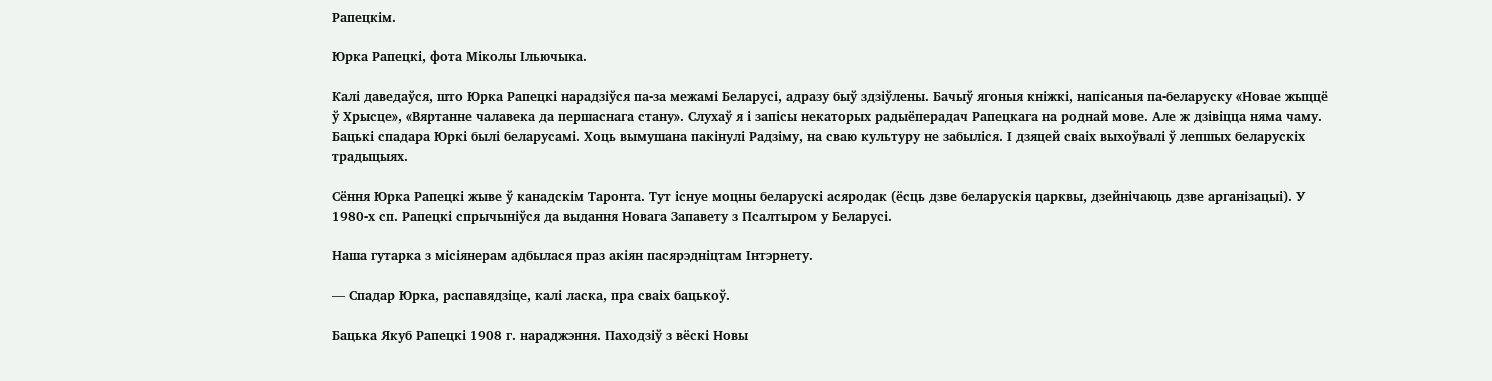Рапецкім.

Юрка Рапецкі, фота Міколы Ільючыка.

Калі даведаўся, што Юрка Рапецкі нарадзіўся па‑за межамі Беларусі, адразу быў здзіўлены. Бачыў ягоныя кніжкі, напісаныя па‑беларуску «Новае жыццё ў Хрысце», «Вяртанне чалавека да першаснага стану». Слухаў я і запісы некаторых радыёперадач Рапецкага на роднай мове. Але ж дзівіцца няма чаму. Бацькі спадара Юркі былі беларусамі. Хоць вымушана пакінулі Радзіму, на сваю культуру не забыліся. І дзяцей сваіх выхоўвалі ў лепшых беларускіх традыцыях.

Сёння Юрка Рапецкі жыве ў канадскім Таронта. Тут існуе моцны беларускі асяродак (ёсць дзве беларускія царквы, дзейнічаюць дзве арганізацыі). У 1980‑х сп. Рапецкі спрычыніўся да выдання Новага Запавету з Псалтыром у Беларусі.

Наша гутарка з місіянерам адбылася праз акіян пасярэдніцтам Інтэрнету.

— Спадар Юрка, распавядзіце, калі ласка, пра сваіх бацькоў.

Бацька Якуб Рапецкі 1908 г. нараджэння. Паходзіў з вёскі Новы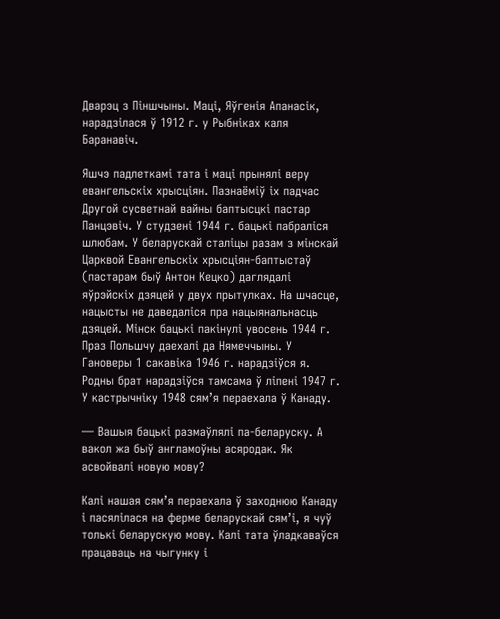Дварэц з Піншчыны. Маці, Яўгенія Апанасік, нарадзілася ў 1912 г. у Рыбніках каля Баранавіч.

Яшчэ падлеткамі тата і маці прынялі веру евангельскіх хрысціян. Пазнаёміў іх падчас Другой сусветнай вайны баптысцкі пастар Панцэвіч. У студзені 1944 г. бацькі пабраліся шлюбам. У беларускай сталіцы разам з мінскай Царквой Евангельскіх хрысціян‑баптыстаў (пастарам быў Антон Кецко) даглядалі яўрэйскіх дзяцей у двух прытулках. На шчасце, нацысты не даведаліся пра нацыянальнасць дзяцей. Мінск бацькі пакінулі увосень 1944 г. Праз Польшчу даехалі да Нямеччыны. У Гановеры 1 сакавіка 1946 г. нарадзіўся я. Родны брат нарадзіўся тамсама ў ліпені 1947 г. У кастрычніку 1948 сям’я пераехала ў Канаду.

— Вашыя бацькі размаўлялі па‑беларуску. А вакол жа быў англамоўны асяродак. Як асвойвалі новую мову?

Калі нашая сям’я пераехала ў заходнюю Канаду і пасялілася на ферме беларускай сям’і, я чуў толькі беларускую мову. Калі тата ўладкаваўся працаваць на чыгунку і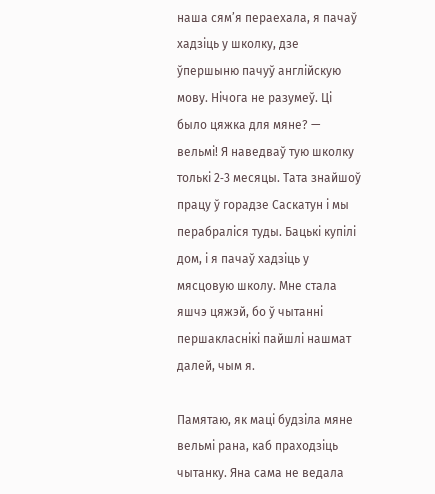наша сям’я пераехала, я пачаў хадзіць у школку, дзе ўпершыню пачуў англійскую мову. Нічога не разумеў. Ці было цяжка для мяне? — вельмі! Я наведваў тую школку толькі 2‑3 месяцы. Тата знайшоў працу ў горадзе Саскатун і мы перабраліся туды. Бацькі купілі дом, і я пачаў хадзіць у мясцовую школу. Мне стала яшчэ цяжэй, бо ў чытанні першакласнікі пайшлі нашмат далей, чым я.

Памятаю, як маці будзіла мяне вельмі рана, каб праходзіць чытанку. Яна сама не ведала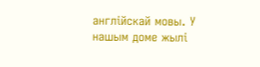англійскай мовы. У нашым доме жылі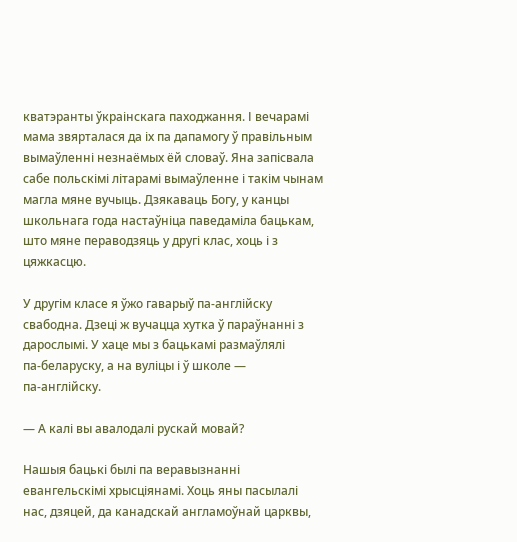кватэранты ўкраінскага паходжання. І вечарамі мама звярталася да іх па дапамогу ў правільным вымаўленні незнаёмых ёй словаў. Яна запісвала сабе польскімі літарамі вымаўленне і такім чынам магла мяне вучыць. Дзякаваць Богу, у канцы школьнага года настаўніца паведаміла бацькам, што мяне пераводзяць у другі клас, хоць і з цяжкасцю.

У другім класе я ўжо гаварыў па‑англійску свабодна. Дзеці ж вучацца хутка ў параўнанні з дарослымі. У хаце мы з бацькамі размаўлялі па‑беларуску, а на вуліцы і ў школе — па‑англійску.

— А калі вы авалодалі рускай мовай?

Нашыя бацькі былі па веравызнанні евангельскімі хрысціянамі. Хоць яны пасылалі нас, дзяцей, да канадскай англамоўнай царквы,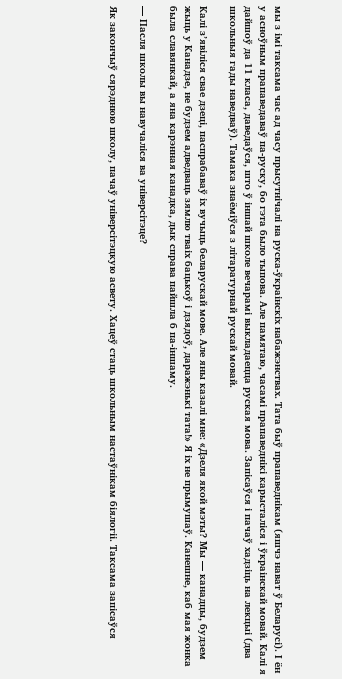мы з імі таксама час ад часу прысутнічалі на руска‑ўкраінскіх набажэнствах. Тата быў прапаведнікам (яшчэ нават ў Беларусі). І ён у асноўным прапаведаваў па‑руску, бо гэта было тыпова. Але памятаю, часамі прапаведнікі карысталіся і ўкраінскай мовай. Калі я дайшоў да 11 класа, даведаўся, што ў іншай школе вечарамі выкладаецца руская мова. Запісаўся і пачаў хадзіць на лекцыі (два школьныя гады наведваў). Тамака знаёміўся з літаратурнай рускай мовай.

Калі з’явіліся свае дзеці, паспрабаваў іх вучыць беларускай мове. Але яны казалі мне: «Дзеля якой мэты? Мы — канадцы, будзем жыць у Канадзе, не будзем адведваць зямлю тваіх бацькоў і дзядоў, даражэнькі тата!» Я іх не прымушаў. Канешне, каб мая жонка была славянкай, а яна карэнная канадка, дык справа пайшла б па‑іншаму.

— Пасля школы вы навучаліся ва універсітэце?

Як закончыў сярэднюю школу, пачаў універсітэцкую асвету. Хацеў стаць школьным настаўнікам біялогіі. Таксама запісаўся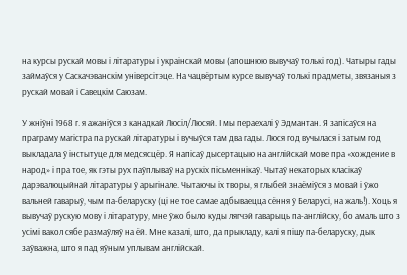на курсы рускай мовы і літаратуры і украінскай мовы (апошнюю вывучаў толькі год). Чатыры гады займаўся у Саскачэванскім універсітэце. На чацвёртым курсе вывучаў толькі прадметы, звязаныя з рускай мовай і Савецкім Саюзам.

У жніўні 1968 г. я ажаніўся з канадкай Люсіл/Люсяй. І мы пераехалі ў Эдмантан. Я запісаўся на праграму магістра па рускай літаратуры і вучыўся там два гады. Люся год вучылася і затым год выкладала ў інстытуце для медсясцёр. Я напісаў дысертацыю на англійскай мове пра «хождение в народ» і пра тое, як гэты рух паўплываў на рускіх пісьменнікаў. Чытаў некаторых класікаў дарэвалюцыйнай літаратуры ў арыгінале. Чытаючы іх творы, я глыбей знаёміўся з мовай і ўжо вальней гаварыў, чым па‑беларуску (ці не тое самае адбываецца сёння ў Беларусі, на жаль!). Хоць я вывучаў рускую мову і літаратуру, мне ўжо было куды лягчэй гаварыць па‑англійску, бо амаль што з усімі вакол сябе размаўляў на ёй. Мне казалі, што, да прыкладу, калі я пішу па‑беларуску, дык заўважна, што я пад яўным уплывам англійскай.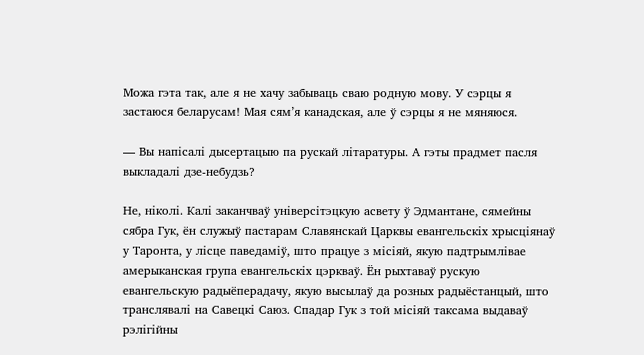Можа гэта так, але я не хачу забываць сваю родную мову. У сэрцы я застаюся беларусам! Мая сям’я канадская, але ў сэрцы я не мяняюся.

— Вы напісалі дысертацыю па рускай літаратуры. А гэты прадмет пасля выкладалі дзе‑небудзь?

Не, ніколі. Калі заканчваў універсітэцкую асвету ў Эдмантане, сямейны сябра Гук, ён служыў пастарам Славянскай Царквы евангельскіх хрысціянаў у Таронта, у лісце паведаміў, што працуе з місіяй, якую падтрымлівае амерыканская група евангельскіх цэркваў. Ён рыхтаваў рускую евангельскую радыёперадачу, якую высылаў да розных радыёстанцый, што транслявалі на Савецкі Саюз. Спадар Гук з той місіяй таксама выдаваў рэлігійны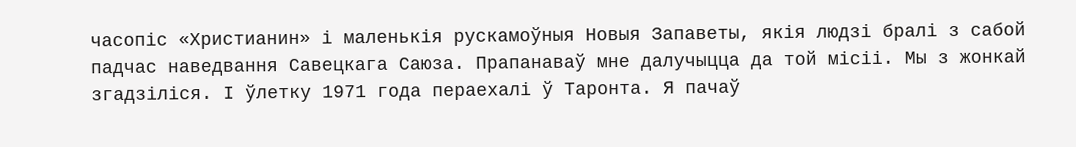часопіс «Христианин» і маленькія рускамоўныя Новыя Запаветы, якія людзі бралі з сабой падчас наведвання Савецкага Саюза. Прапанаваў мне далучыцца да той місіі. Мы з жонкай згадзіліся. І ўлетку 1971 года пераехалі ў Таронта. Я пачаў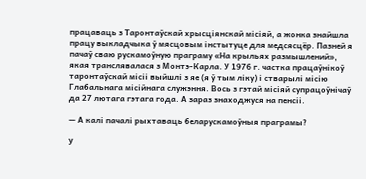працаваць з Таронтаўскай хрысціянскай місіяй, а жонка знайшла працу выкладчыка ў мясцовым інстытуце для медсясцёр. Пазней я пачаў сваю рускамоўную праграму «На крыльях размышлений», якая транслявалася з Монтэ‑Карла. У 1976 г. частка працаўнікоў таронтаўскай місіі выйшлі з яе (я ў тым ліку) і стварылі місію Глабальнага місійнага служэння. Вось з гэтай місіяй супрацоўнічаў да 27 лютага гэтага года. А зараз знаходжуся на пенсіі.

— А калі пачалі рыхтаваць беларускамоўныя праграмы?

У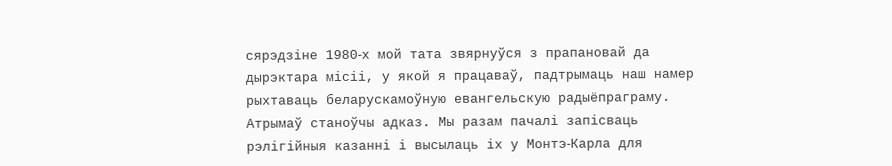сярэдзіне 1980‑х мой тата звярнуўся з прапановай да дырэктара місіі, у якой я працаваў, падтрымаць наш намер рыхтаваць беларускамоўную евангельскую радыёпраграму. Атрымаў станоўчы адказ. Мы разам пачалі запісваць рэлігійныя казанні і высылаць іх у Монтэ‑Карла для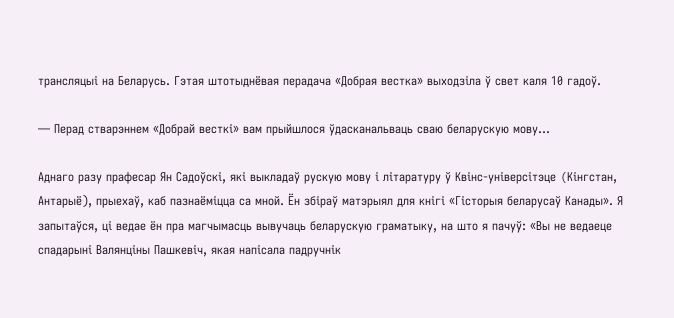трансляцыі на Беларусь. Гэтая штотыднёвая перадача «Добрая вестка» выходзіла ў свет каля 10 гадоў.

— Перад стварэннем «Добрай весткі» вам прыйшлося ўдасканальваць сваю беларускую мову…

Аднаго разу прафесар Ян Садоўскі, які выкладаў рускую мову і літаратуру ў Квінс-універсітэце (Kінгстан, Антарыё), прыехаў, каб пазнаёміцца са мной. Ён збіраў матэрыял для кнігі «Гісторыя беларусаў Канады». Я запытаўся, ці ведае ён пра магчымасць вывучаць беларускую граматыку, на што я пачуў: «Вы не ведаеце спадарыні Валянціны Пашкевіч, якая напісала падручнік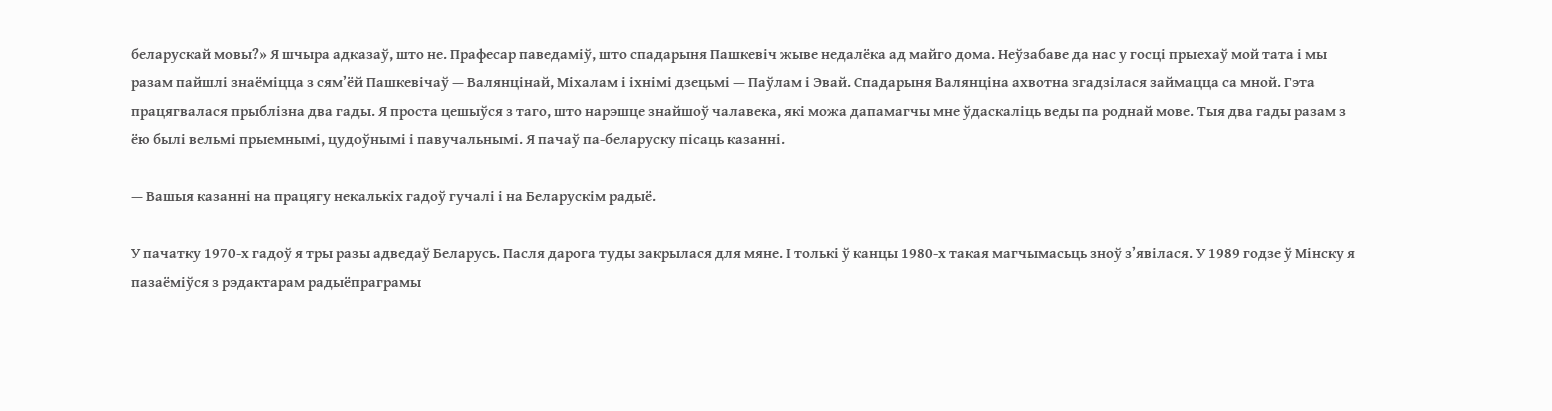беларускай мовы?» Я шчыра адказаў, што не. Прафесар паведаміў, што спадарыня Пашкевіч жыве недалёка ад майго дома. Неўзабаве да нас у госці прыехаў мой тата і мы разам пайшлі знаёміцца з сям’ёй Пашкевічаў — Валянцінай, Міхалам і іхнімі дзецьмі — Паўлам і Эвай. Спадарыня Валянціна ахвотна згадзілася займацца са мной. Гэта працягвалася прыблізна два гады. Я проста цешыўся з таго, што нарэшце знайшоў чалавека, які можа дапамагчы мне ўдаскаліць веды па роднай мове. Тыя два гады разам з ёю былі вельмі прыемнымі, цудоўнымі і павучальнымі. Я пачаў па‑беларуску пісаць казанні.

— Вашыя казанні на працягу некалькіх гадоў гучалі і на Беларускім радыё.

У пачатку 1970‑х гадоў я тры разы адведаў Беларусь. Пасля дарога туды закрылася для мяне. І толькі ў канцы 1980‑х такая магчымасьць зноў з’явілася. У 1989 годзе ў Мінску я пазаёміўся з рэдактарам радыёпраграмы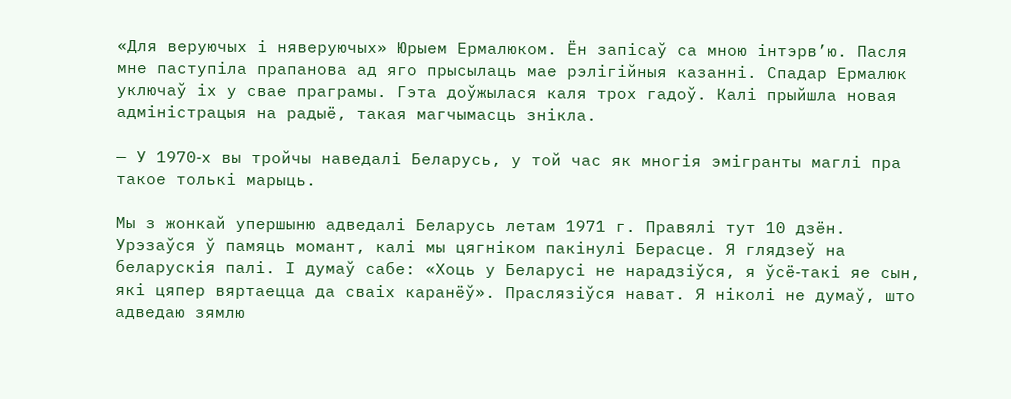«Для веруючых і няверуючых» Юрыем Ермалюком. Ён запісаў са мною інтэрв’ю. Пасля мне паступіла прапанова ад яго прысылаць мае рэлігійныя казанні. Спадар Ермалюк уключаў іх у свае праграмы. Гэта доўжылася каля трох гадоў. Калі прыйшла новая адміністрацыя на радыё, такая магчымасць знікла.

— У 1970‑х вы тройчы наведалі Беларусь, у той час як многія эмігранты маглі пра такое толькі марыць.

Мы з жонкай упершыню адведалі Беларусь летам 1971 г. Правялі тут 10 дзён. Урэзаўся ў памяць момант, калі мы цягніком пакінулі Берасце. Я глядзеў на беларускія палі. І думаў сабе: «Хоць у Беларусі не нарадзіўся, я ўсё‑такі яе сын, які цяпер вяртаецца да сваіх каранёў». Праслязіўся нават. Я ніколі не думаў, што адведаю зямлю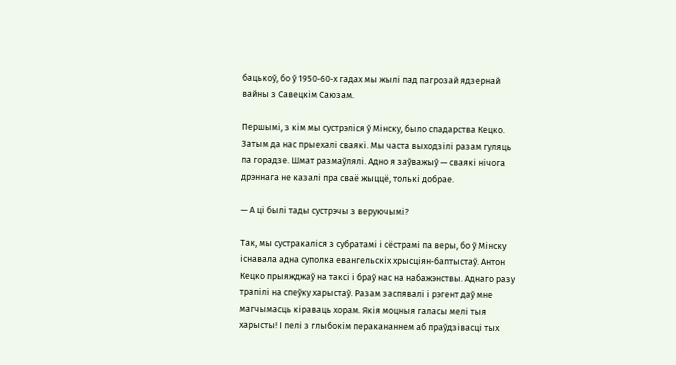бацькоў, бо ў 1950‑60‑х гадах мы жылі пад пагрозай ядзернай вайны з Савецкім Саюзам.

Першымі, з кім мы сустрэліся ў Мінску, было спадарства Кецко. Затым да нас прыехалі сваякі. Мы часта выходзілі разам гуляць па горадзе. Шмат размаўлялі. Адно я заўважыў — сваякі нічога дрэннага не казалі пра сваё жыццё, толькі добрае.

— А ці былі тады сустрэчы з веруючымі?

Так, мы сустракаліся з субратамі і сёстрамі па веры, бо ў Мінску існавала адна суполка евангельскіх хрысціян‑баптыстаў. Антон Кецко прыяжджаў на таксі і браў нас на набажэнствы. Аднаго разу трапілі на спеўку харыстаў. Разам заспявалі і рэгент даў мне магчымасць кіраваць хорам. Якія моцныя галасы мелі тыя харысты! І пелі з глыбокім перакананнем аб праўдзівасці тых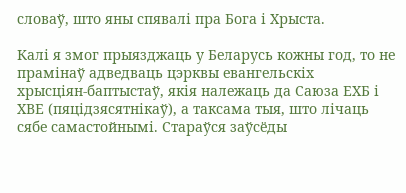словаў, што яны спявалі пра Бога і Хрыста.

Калі я змог прыязджаць у Беларусь кожны год, то не прамінаў адведваць цэрквы евангельскіх хрысціян‑баптыстаў, якія належаць да Саюза ЕХБ і ХВЕ (пяцідзясятнікаў), а таксама тыя, што лічаць сябе самастойнымі. Стараўся заўсёды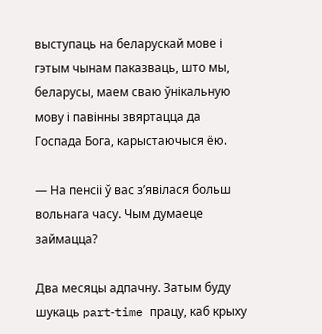выступаць на беларускай мове і гэтым чынам паказваць, што мы, беларусы, маем сваю ўнікальную мову і павінны звяртацца да Госпада Бога, карыстаючыся ёю.

— На пенсіі ў вас з’явілася больш вольнага часу. Чым думаеце займацца?

Два месяцы адпачну. Затым буду шукаць part‑time працу, каб крыху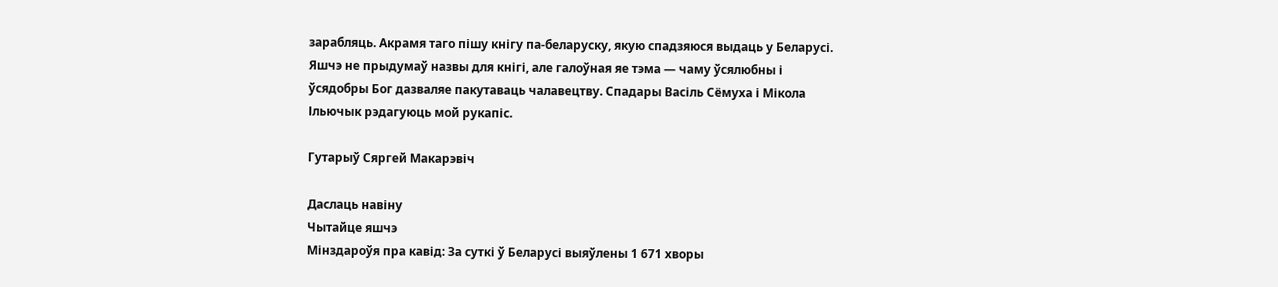зарабляць. Акрамя таго пішу кнігу па‑беларуску, якую спадзяюся выдаць у Беларусі. Яшчэ не прыдумаў назвы для кнігі, але галоўная яе тэма — чаму ўсялюбны і ўсядобры Бог дазваляе пакутаваць чалавецтву. Спадары Васіль Сёмуха і Мікола Ільючык рэдагуюць мой рукапіс.

Гутарыў Сяргей Макарэвіч

Даслаць навіну
Чытайце яшчэ
Мінздароўя пра кавід: За суткі ў Беларусі выяўлены 1 671 хворы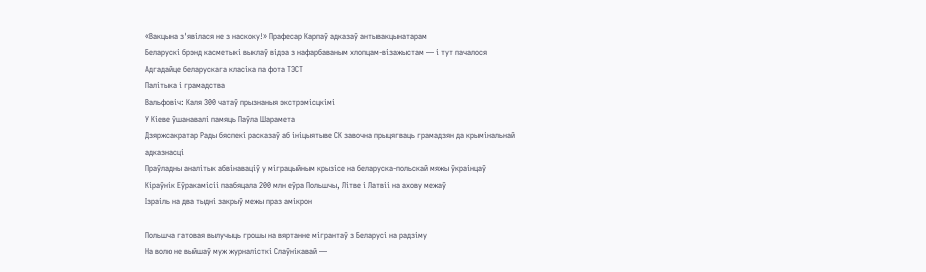«Вакцына з'явілася не з наскоку!» Прафесар Карпаў адказаў антывакцынатарам
Беларускі брэнд касметыкі выклаў відэа з нафарбаваным хлопцам-візажыстам — і тут пачалося
Адгадайце беларускага класіка па фота ТЭСТ
Палітыка і грамадства
Вальфовіч: Каля 300 чатаў прызнаныя экстрэмісцкімі
У Кіеве ўшанавалі памяць Паўла Шарамета
Дзяржсакратар Рады бяспекі расказаў аб ініцыятыве СК завочна прыцягваць грамадзян да крымінальнай адказнасці
Праўладны аналітык абвінаваціў у міграцыйным крызісе на беларуска-польскай мяжы ўкраінцаў
Кіраўнік Еўракамісіі паабяцала 200 млн еўра Польшчы, Літве і Латвіі на ахову межаў
Ізраіль на два тыдні закрыў межы праз амікрон

Польшча гатовая вылучыць грошы на вяртанне мігрантаў з Беларусі на радзіму
На волю не выйшаў муж журналісткі Слаўнікавай —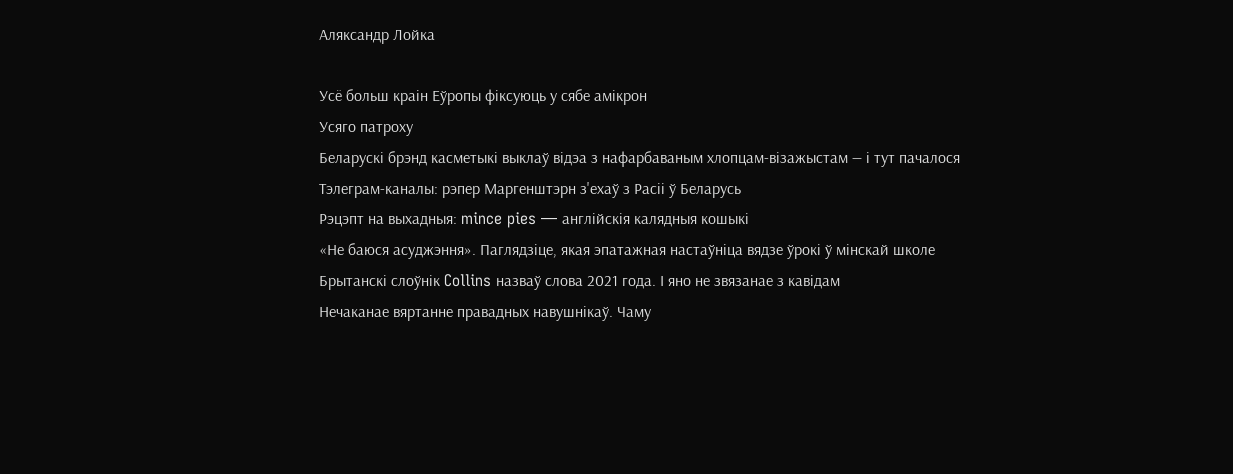Аляксандр Лойка

Усё больш краін Еўропы фіксуюць у сябе амікрон
Усяго патроху
Беларускі брэнд касметыкі выклаў відэа з нафарбаваным хлопцам-візажыстам — і тут пачалося
Тэлеграм-каналы: рэпер Маргенштэрн з'ехаў з Расіі ў Беларусь
Рэцэпт на выхадныя: mince pies — англійскія калядныя кошыкі
«Не баюся асуджэння». Паглядзіце, якая эпатажная настаўніца вядзе ўрокі ў мінскай школе
Брытанскі слоўнік Collins назваў слова 2021 года. І яно не звязанае з кавідам
Нечаканае вяртанне правадных навушнікаў. Чаму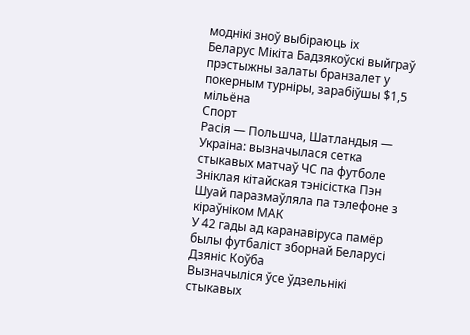моднікі зноў выбіраюць іх
Беларус Мікіта Бадзякоўскі выйграў прэстыжны залаты бранзалет у покерным турніры, зарабіўшы $1,5 мільёна
Спорт
Расія — Польшча, Шатландыя — Украіна: вызначылася сетка стыкавых матчаў ЧС па футболе
Зніклая кітайская тэнісістка Пэн Шуай паразмаўляла па тэлефоне з кіраўніком МАК
У 42 гады ад каранавіруса памёр былы футбаліст зборнай Беларусі Дзяніс Коўба
Вызначыліся ўсе ўдзельнікі стыкавых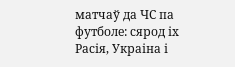матчаў да ЧС па футболе: сярод іх Расія, Украіна і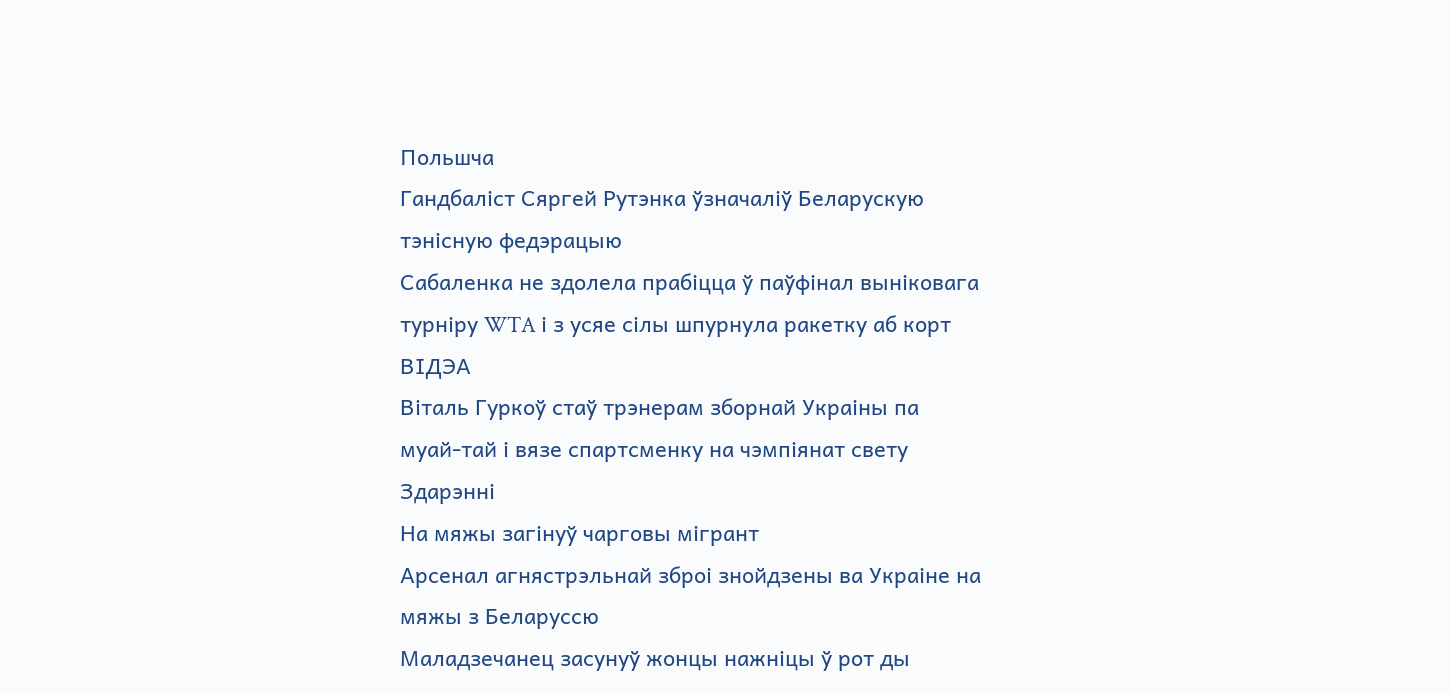Польшча
Гандбаліст Сяргей Рутэнка ўзначаліў Беларускую тэнісную федэрацыю
Сабаленка не здолела прабіцца ў паўфінал выніковага турніру WTA і з усяе сілы шпурнула ракетку аб корт ВІДЭА
Віталь Гуркоў стаў трэнерам зборнай Украіны па муай-тай і вязе спартсменку на чэмпіянат свету
Здарэнні
На мяжы загінуў чарговы мігрант
Арсенал агнястрэльнай зброі знойдзены ва Украіне на мяжы з Беларуссю
Маладзечанец засунуў жонцы нажніцы ў рот ды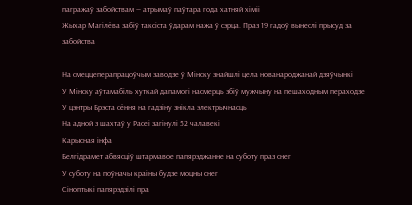пагражаў забойствам — атрымаў паўтара года хатняй хіміі
Жыхар Магілёва забіў таксіста ўдарам нажа ў сэрца. Праз 19 гадоў вынеслі прысуд за забойства

На смеццеперапрацоўчым заводзе ў Мінску знайшлі цела нованароджанай дзяўчынкі
У Мінску аўтамабіль хуткай дапамогі насмерць збіў мужчыну на пешаходным пераходзе
У цэнтры Брэста сёння на гадзіну знікла электрычнасць
На адной з шахтаў у Расеі загінулі 52 чалавекі
Карысная інфа
Белгідрамет абвясціў штармавое папярэджанне на суботу праз снег
У суботу на поўначы краіны будзе моцны снег
Сіноптыкі папярэдзілі пра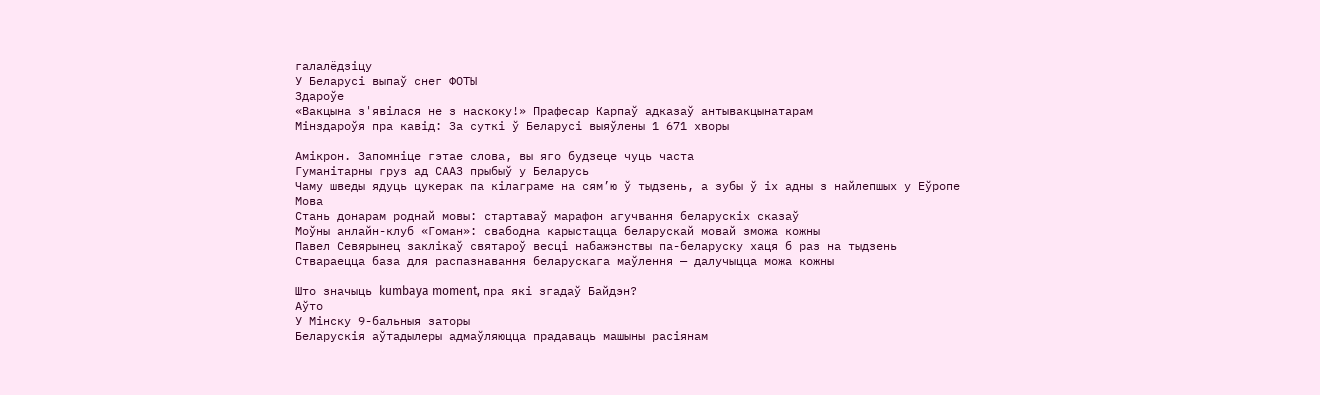галалёдзіцу
У Беларусі выпаў снег ФОТЫ
Здароўе
«Вакцына з'явілася не з наскоку!» Прафесар Карпаў адказаў антывакцынатарам
Мінздароўя пра кавід: За суткі ў Беларусі выяўлены 1 671 хворы

Амікрон. Запомніце гэтае слова, вы яго будзеце чуць часта
Гуманітарны груз ад СААЗ прыбыў у Беларусь
Чаму шведы ядуць цукерак па кілаграме на сям’ю ў тыдзень, а зубы ў іх адны з найлепшых у Еўропе
Мова
Стань донарам роднай мовы: стартаваў марафон агучвання беларускіх сказаў
Моўны анлайн-клуб «Гоман»: свабодна карыстацца беларускай мовай зможа кожны
Павел Севярынец заклікаў святароў весці набажэнствы па-беларуску хаця б раз на тыдзень
Ствараецца база для распазнавання беларускага маўлення — далучыцца можа кожны

Што значыць kumbaya moment, пра які згадаў Байдэн?
Аўто
У Мінску 9-бальныя заторы
Беларускія аўтадылеры адмаўляюцца прадаваць машыны расіянам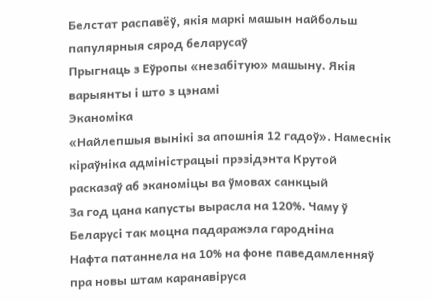Белстат распавёў, якія маркі машын найбольш папулярныя сярод беларусаў
Прыгнаць з Еўропы «незабітую» машыну. Якія варыянты і што з цэнамі
Эканоміка
«Найлепшыя вынікі за апошнія 12 гадоў». Намеснік кіраўніка адміністрацыі прэзідэнта Крутой расказаў аб эканоміцы ва ўмовах санкцый
За год цана капусты вырасла на 120%. Чаму ў Беларусі так моцна падаражэла гародніна
Нафта патаннела на 10% на фоне паведамленняў пра новы штам каранавіруса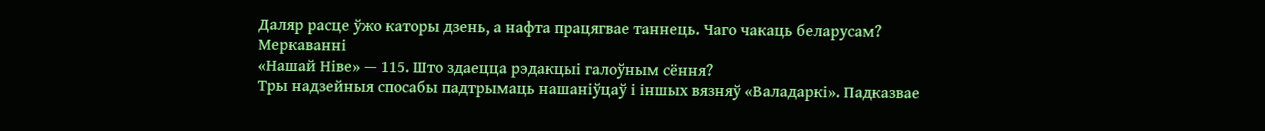Даляр расце ўжо каторы дзень, а нафта працягвае таннець. Чаго чакаць беларусам?
Меркаванні
«Нашай Ніве» — 115. Што здаецца рэдакцыі галоўным сёння?
Тры надзейныя спосабы падтрымаць нашаніўцаў і іншых вязняў «Валадаркі». Падказвае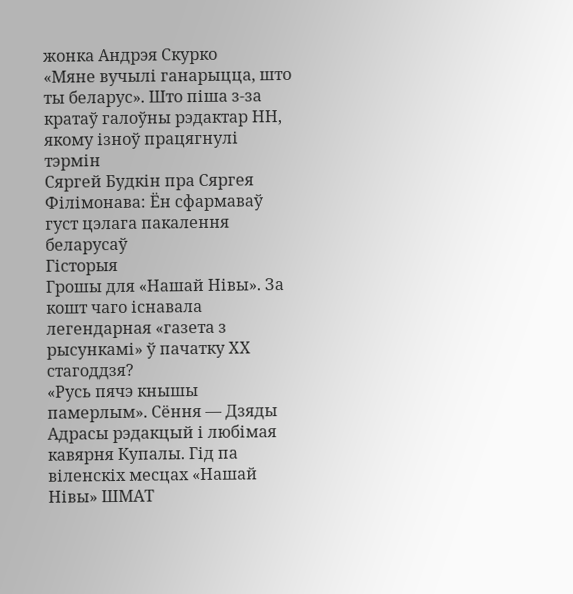жонка Андрэя Скурко
«Мяне вучылі ганарыцца, што ты беларус». Што піша з-за кратаў галоўны рэдактар НН, якому ізноў працягнулі тэрмін
Сяргей Будкін пра Сяргея Філімонава: Ён сфармаваў густ цэлага пакалення беларусаў
Гісторыя
Грошы для «Нашай Нівы». За кошт чаго існавала легендарная «газета з рысункамі» ў пачатку ХХ стагоддзя?
«Русь пячэ кнышы памерлым». Сёння — Дзяды
Адрасы рэдакцый і любімая кавярня Купалы. Гід па віленскіх месцах «Нашай Нівы» ШМАТ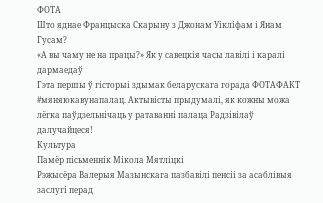ФОТА
Што яднае Францыска Скарыну з Джонам Уікліфам і Янам Гусам?
«А вы чаму не на працы?» Як у савецкія часы лавілі і каралі дармаедаў
Гэта першы ў гісторыі здымак беларускага горада ФОТАФАКТ
#мяняюкавунапалац. Актывісты прыдумалі, як кожны можа лёгка паўдзельнічаць у ратаванні палаца Радзівілаў
далучайцеся!
Культура
Памёр пісьменнік Мікола Мятліцкі
Рэжысёра Валерыя Мазынскага пазбавілі пенсіі за асаблівыя заслугі перад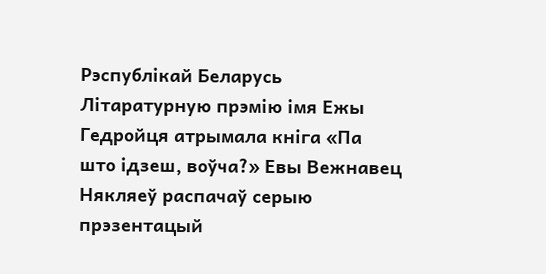Рэспублікай Беларусь
Літаратурную прэмію імя Ежы Гедройця атрымала кніга «Па што ідзеш, воўча?» Евы Вежнавец
Някляеў распачаў серыю прэзентацый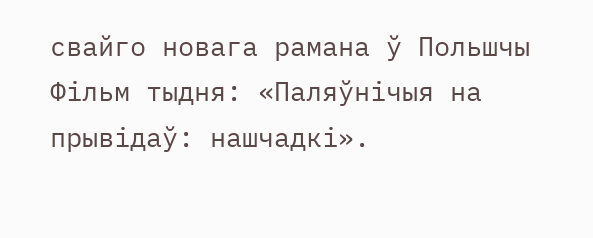свайго новага рамана ў Польшчы
Фільм тыдня: «Паляўнічыя на прывідаў: нашчадкі».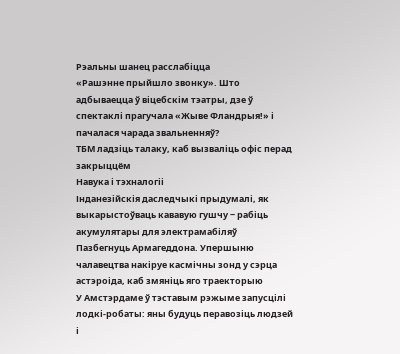Рэальны шанец расслабіцца
«Рашэнне прыйшло звонку». Што адбываецца ў віцебскім тэатры, дзе ў спектаклі прагучала «Жыве Фландрыя!» і пачалася чарада звальненняў?
ТБМ ладзіць талаку, каб вызваліць офіс перад закрыццём
Навука і тэхналогіі
Інданезійскія даследчыкі прыдумалі, як выкарыстоўваць кававую гушчу ‒ рабіць акумулятары для электрамабіляў
Пазбегнуць Армагеддона. Упершыню чалавецтва накіруе касмічны зонд у сэрца астэроіда, каб змяніць яго траекторыю
У Амстэрдаме ў тэставым рэжыме запусцілі лодкі-робаты: яны будуць перавозіць людзей і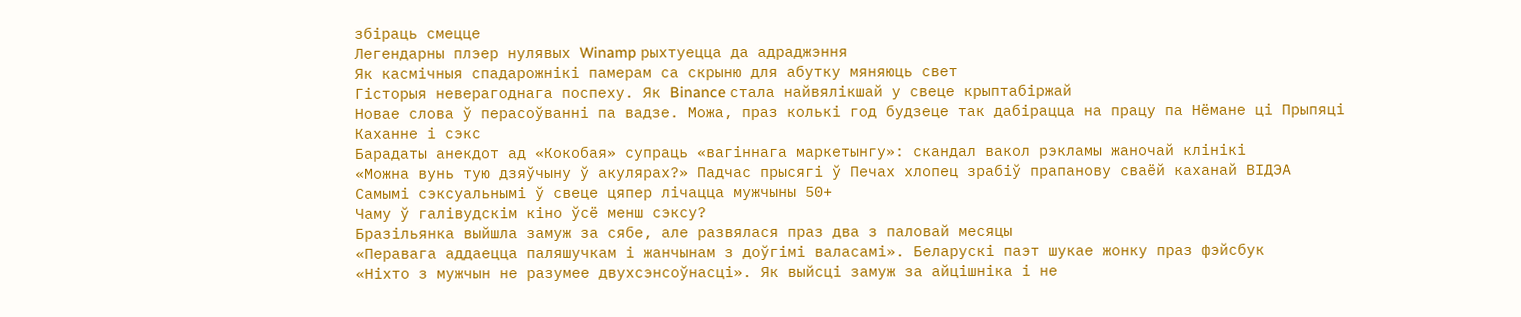збіраць смецце
Легендарны плэер нулявых Winamp рыхтуецца да адраджэння
Як касмічныя спадарожнікі памерам са скрыню для абутку мяняюць свет
Гісторыя неверагоднага поспеху. Як Binance стала найвялікшай у свеце крыптабіржай
Новае слова ў перасоўванні па вадзе. Можа, праз колькі год будзеце так дабірацца на працу па Нёмане ці Прыпяці
Каханне і сэкс
Барадаты анекдот ад «Кокобая» супраць «вагіннага маркетынгу»: скандал вакол рэкламы жаночай клінікі
«Можна вунь тую дзяўчыну ў акулярах?» Падчас прысягі ў Печах хлопец зрабіў прапанову сваёй каханай ВІДЭА
Самымі сэксуальнымі ў свеце цяпер лічацца мужчыны 50+
Чаму ў галівудскім кіно ўсё менш сэксу?
Бразільянка выйшла замуж за сябе, але развялася праз два з паловай месяцы
«Перавага аддаецца паляшучкам і жанчынам з доўгімі валасамі». Беларускі паэт шукае жонку праз фэйсбук
«Ніхто з мужчын не разумее двухсэнсоўнасці». Як выйсці замуж за айцішніка і не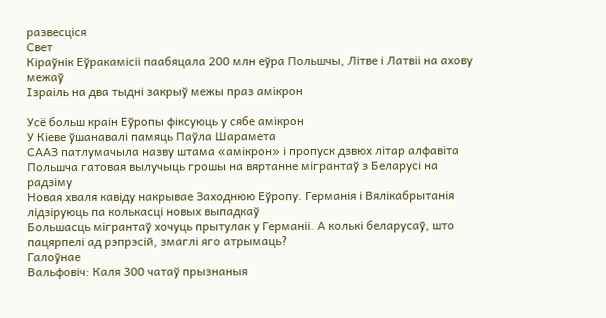развесціся
Свет
Кіраўнік Еўракамісіі паабяцала 200 млн еўра Польшчы, Літве і Латвіі на ахову межаў
Ізраіль на два тыдні закрыў межы праз амікрон

Усё больш краін Еўропы фіксуюць у сябе амікрон
У Кіеве ўшанавалі памяць Паўла Шарамета
СААЗ патлумачыла назву штама «амікрон» і пропуск дзвюх літар алфавіта
Польшча гатовая вылучыць грошы на вяртанне мігрантаў з Беларусі на радзіму
Новая хваля кавіду накрывае Заходнюю Еўропу. Германія і Вялікабрытанія лідзіруюць па колькасці новых выпадкаў
Большасць мігрантаў хочуць прытулак у Германіі. А колькі беларусаў, што пацярпелі ад рэпрэсій, змаглі яго атрымаць?
Галоўнае
Вальфовіч: Каля 300 чатаў прызнаныя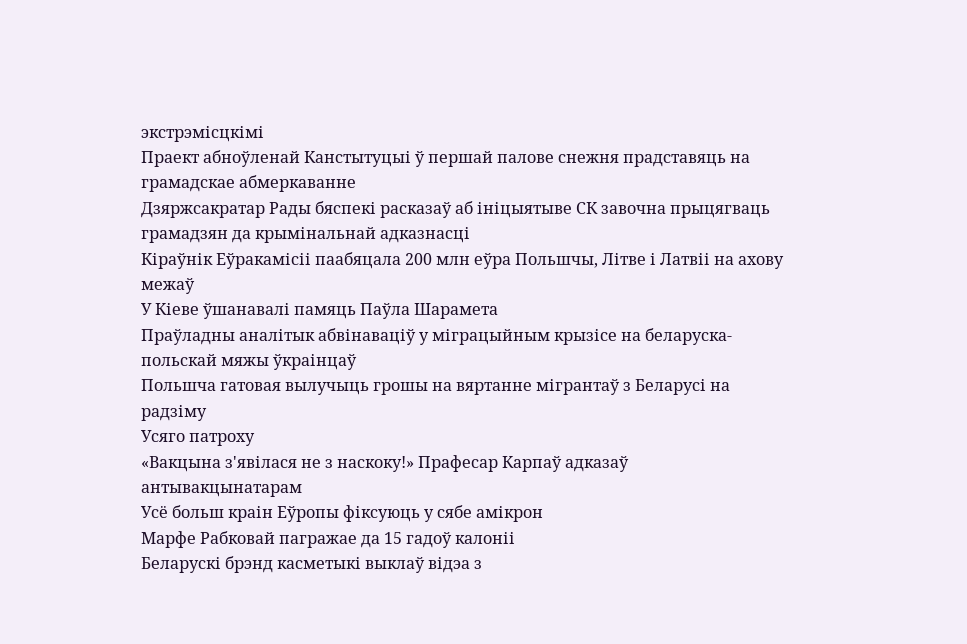экстрэмісцкімі
Праект абноўленай Канстытуцыі ў першай палове снежня прадставяць на грамадскае абмеркаванне
Дзяржсакратар Рады бяспекі расказаў аб ініцыятыве СК завочна прыцягваць грамадзян да крымінальнай адказнасці
Кіраўнік Еўракамісіі паабяцала 200 млн еўра Польшчы, Літве і Латвіі на ахову межаў
У Кіеве ўшанавалі памяць Паўла Шарамета
Праўладны аналітык абвінаваціў у міграцыйным крызісе на беларуска-польскай мяжы ўкраінцаў
Польшча гатовая вылучыць грошы на вяртанне мігрантаў з Беларусі на радзіму
Усяго патроху
«Вакцына з'явілася не з наскоку!» Прафесар Карпаў адказаў антывакцынатарам
Усё больш краін Еўропы фіксуюць у сябе амікрон
Марфе Рабковай пагражае да 15 гадоў калоніі
Беларускі брэнд касметыкі выклаў відэа з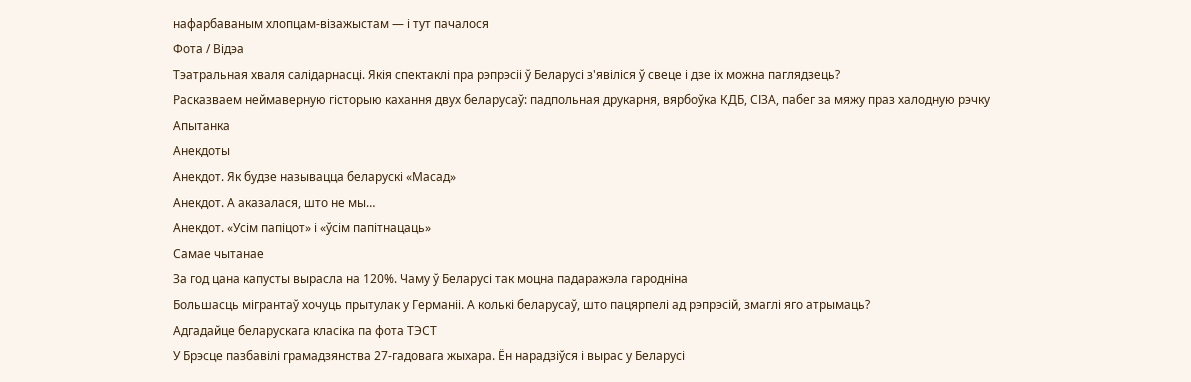нафарбаваным хлопцам-візажыстам — і тут пачалося
Фота / Відэа
Тэатральная хваля салідарнасці. Якія спектаклі пра рэпрэсіі ў Беларусі з'явіліся ў свеце і дзе іх можна паглядзець?
Расказваем неймаверную гісторыю кахання двух беларусаў: падпольная друкарня, вярбоўка КДБ, СІЗА, пабег за мяжу праз халодную рэчку
Апытанка
Анекдоты
Анекдот. Як будзе называцца беларускі «Масад»
Анекдот. А аказалася, што не мы…
Анекдот. «Усім папіцот» і «ўсім папітнацаць»
Самае чытанае
За год цана капусты вырасла на 120%. Чаму ў Беларусі так моцна падаражэла гародніна
Большасць мігрантаў хочуць прытулак у Германіі. А колькі беларусаў, што пацярпелі ад рэпрэсій, змаглі яго атрымаць?
Адгадайце беларускага класіка па фота ТЭСТ
У Брэсце пазбавілі грамадзянства 27-гадовага жыхара. Ён нарадзіўся і вырас у Беларусі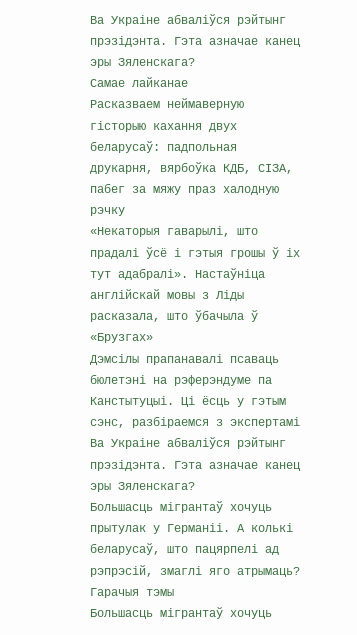Ва Украіне абваліўся рэйтынг прэзідэнта. Гэта азначае канец эры Зяленскага?
Самае лайканае
Расказваем неймаверную гісторыю кахання двух беларусаў: падпольная друкарня, вярбоўка КДБ, СІЗА, пабег за мяжу праз халодную рэчку
«Некаторыя гаварылі, што прадалі ўсё і гэтыя грошы ў іх тут адабралі». Настаўніца англійскай мовы з Ліды расказала, што ўбачыла ў «Брузгах»
Дэмсілы прапанавалі псаваць бюлетэні на рэферэндуме па Канстытуцыі. Ці ёсць у гэтым сэнс, разбіраемся з экспертамі
Ва Украіне абваліўся рэйтынг прэзідэнта. Гэта азначае канец эры Зяленскага?
Большасць мігрантаў хочуць прытулак у Германіі. А колькі беларусаў, што пацярпелі ад рэпрэсій, змаглі яго атрымаць?
Гарачыя тэмы
Большасць мігрантаў хочуць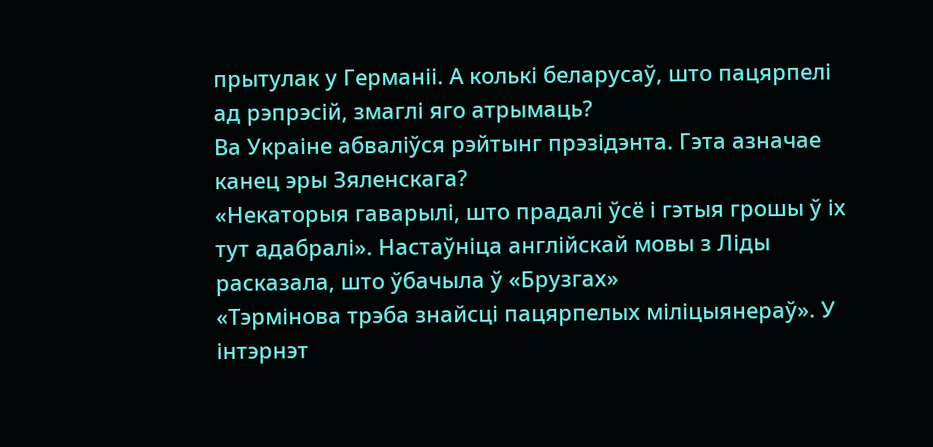прытулак у Германіі. А колькі беларусаў, што пацярпелі ад рэпрэсій, змаглі яго атрымаць?
Ва Украіне абваліўся рэйтынг прэзідэнта. Гэта азначае канец эры Зяленскага?
«Некаторыя гаварылі, што прадалі ўсё і гэтыя грошы ў іх тут адабралі». Настаўніца англійскай мовы з Ліды расказала, што ўбачыла ў «Брузгах»
«Тэрмінова трэба знайсці пацярпелых міліцыянераў». У інтэрнэт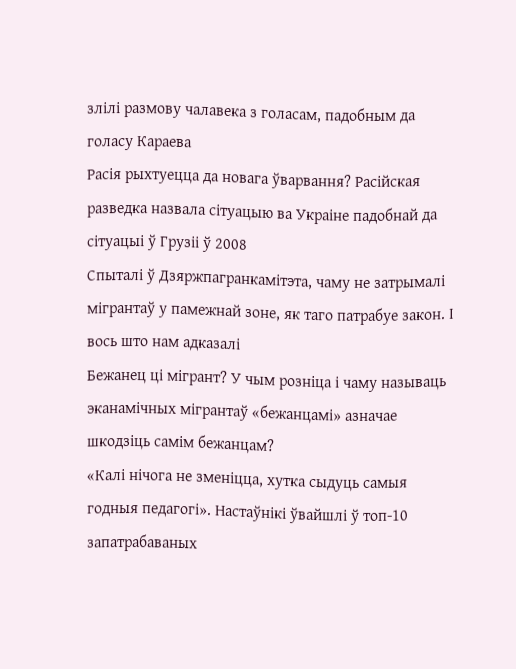злілі размову чалавека з голасам, падобным да голасу Караева
Расія рыхтуецца да новага ўварвання? Расійская разведка назвала сітуацыю ва Украіне падобнай да сітуацыі ў Грузіі ў 2008
Спыталі ў Дзяржпагранкамітэта, чаму не затрымалі мігрантаў у памежнай зоне, як таго патрабуе закон. І вось што нам адказалі
Бежанец ці мігрант? У чым розніца і чаму называць эканамічных мігрантаў «бежанцамі» азначае шкодзіць самім бежанцам?
«Калі нічога не зменіцца, хутка сыдуць самыя годныя педагогі». Настаўнікі ўвайшлі ў топ-10 запатрабаваных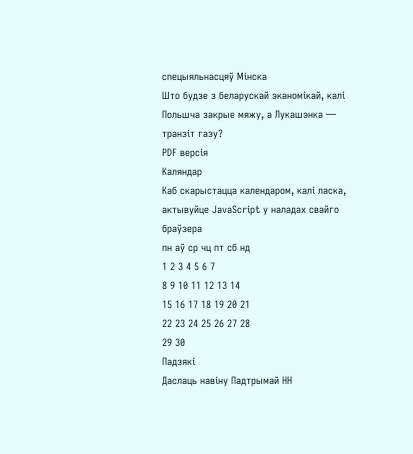спецыяльнасцяў Мінска
Што будзе з беларускай эканомікай, калі Польшча закрые мяжу, а Лукашэнка — транзіт газу?
PDF версія
Каляндар
Каб скарыстацца календаром, калі ласка, актывуйце JavaScript у наладах свайго браўзера
пн аў ср чц пт сб нд
1 2 3 4 5 6 7
8 9 10 11 12 13 14
15 16 17 18 19 20 21
22 23 24 25 26 27 28
29 30
Падзякі
Даслаць навіну Падтрымай НН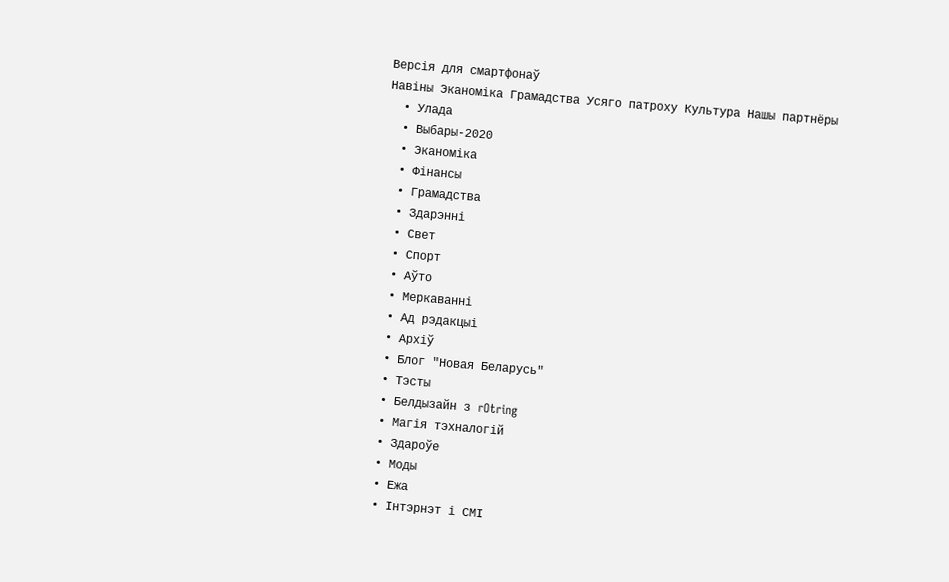Версія для смартфонаў
Навіны Эканоміка Грамадства Усяго патроху Культура Нашы партнёры
  • Улада
  • Выбары-2020
  • Эканоміка
  • Фінансы
  • Грамадства
  • Здарэнні
  • Свет
  • Спорт
  • Аўто
  • Меркаванні
  • Ад рэдакцыі
  • Архіў
  • Блог "Новая Беларусь"
  • Тэсты
  • Белдызайн з rOtring
  • Магія тэхналогій
  • Здароўе
  • Моды
  • Ежа
  • Інтэрнэт і СМІ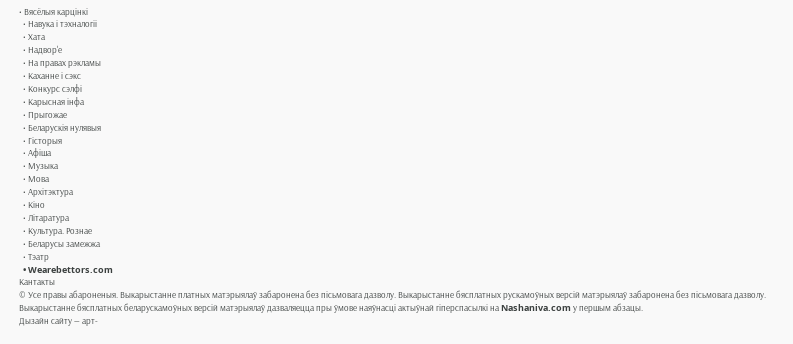• Вясёлыя карцінкі
  • Навука і тэхналогіі
  • Хата
  • Надвор'е
  • На правах рэкламы
  • Каханне і сэкс
  • Конкурс сэлфі
  • Карысная інфа
  • Прыгожае
  • Беларускія нулявыя
  • Гісторыя
  • Афіша
  • Музыка
  • Мова
  • Архітэктура
  • Кіно
  • Літаратура
  • Культура. Рознае
  • Беларусы замежжа
  • Тэатр
  • Wearebettors.com
Кантакты
© Усе правы абароненыя. Выкарыстанне платных матэрыялаў забаронена без пісьмовага дазволу. Выкарыстанне бясплатных рускамоўных версій матэрыялаў забаронена без пісьмовага дазволу. Выкарыстанне бясплатных беларускамоўных версій матэрыялаў дазваляецца пры ўмове наяўнасці актыўнай гіперспасылкі на Nashaniva.com у першым абзацы.
Дызайн сайту — арт-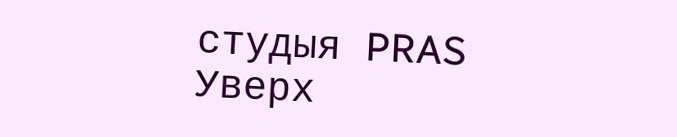студыя PRAS
Уверх